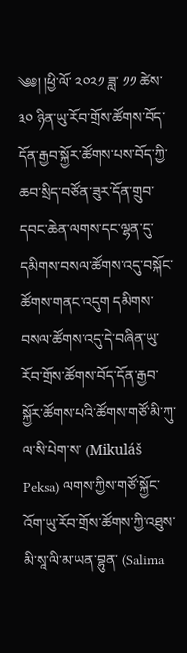༄༅། །ཕྱི་ལོ་ ༢༠༢༡ ཟླ་ ༡༡ ཚེས་ ༣༠ ཉིན་ཡུ་རོབ་གྲོས་ཚོགས་བོད་དོན་རྒྱབ་སྐྱོར་ཚོགས་པས་བོད་ཀྱི་ཆབ་སྲིད་བཙོན་ཟུར་དོན་གྲུབ་དབང་ཆེན་ལགས་དང་ལྷན་དུ་དམིགས་བསལ་ཚོགས་འདུ་བསྐོང་ཚོགས་གནང་འདུག དམིགས་བསལ་ཚོགས་འདུ་དེ་བཞིན་ཡུ་རོབ་གྲོས་ཚོགས་བོད་དོན་རྒྱབ་སྐྱོར་ཚོགས་པའི་ཚོགས་གཙོ་མི་ཀུ་ལ་སི་པེག་ས་ (Mikuláš Peksa) ལགས་ཀྱིས་གཙོ་སྐྱོང་འོག་ཡུ་རོབ་གྲོས་ཚོགས་ཀྱི་འཐུས་མི་སཱ་ལི་མ་ཡན་བྷུན་ (Salima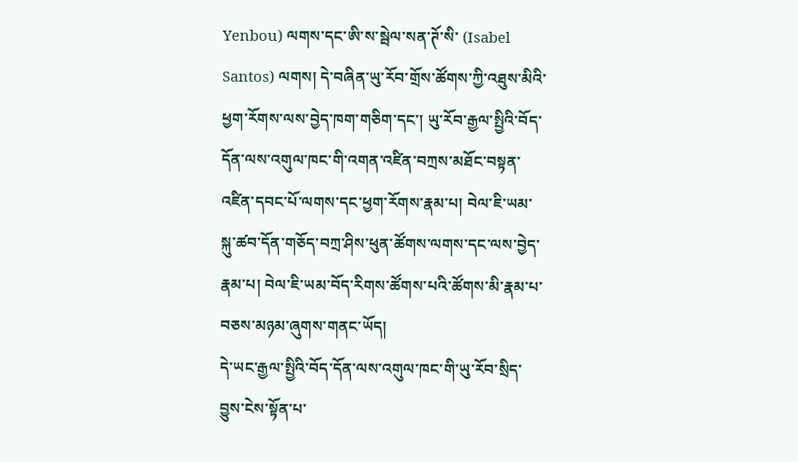Yenbou) ལགས་དང་ཨི་ས་སྦེལ་སན་ཊོ་སི་ (Isabel Santos) ལགས། དེ་བཞིན་ཡུ་རོབ་གྲོས་ཚོགས་ཀྱི་འཐུས་མིའི་ཕྱག་རོགས་ལས་བྱེད་ཁག་གཅིག་དང་། ཡུ་རོབ་རྒྱལ་སྤྱིའི་བོད་དོན་ལས་འགུལ་ཁང་གི་འགན་འཛིན་བཀྲས་མཐོང་བསྟན་འཛིན་དབང་པོ་ལགས་དང་ཕྱག་རོགས་རྣམ་པ། བེལ་ཇི་ཡམ་སྐུ་ཚབ་དོན་གཅོད་བཀྲ་ཤིས་ཕུན་ཚོགས་ལགས་དང་ལས་བྱེད་རྣམ་པ། བེལ་ཇི་ཡམ་བོད་རིགས་ཚོགས་པའི་ཚོགས་མི་རྣམ་པ་བཅས་མཉམ་ཞུགས་གནང་ཡོད།
དེ་ཡང་རྒྱལ་སྤྱིའི་བོད་དོན་ལས་འགུལ་ཁང་གི་ཡུ་རོབ་སྲིད་བྱུས་ངེས་སྟོན་པ་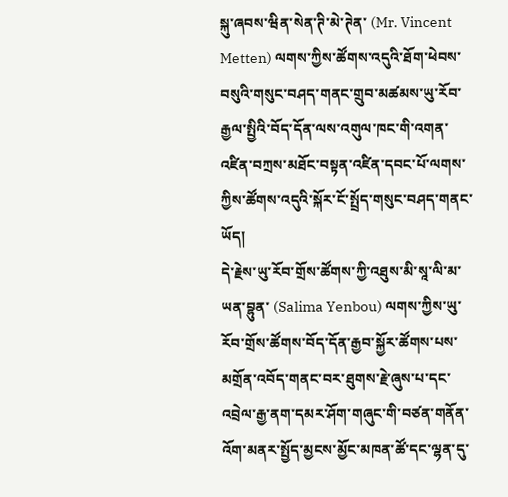སྐུ་ཞབས་ཝིན་སེན་ཊི་མེ་ཊེན་ (Mr. Vincent Metten) ལགས་ཀྱིས་ཚོགས་འདུའི་ཐོག་ཕེབས་བསུའི་གསུང་བཤད་གནང་གྲུབ་མཚམས་ཡུ་རོབ་རྒྱལ་སྤྱིའི་བོད་དོན་ལས་འགུལ་ཁང་གི་འགན་འཛིན་བཀྲས་མཐོང་བསྟན་འཛིན་དབང་པོ་ལགས་ཀྱིས་ཚོགས་འདུའི་སྐོར་ངོ་སྤྲོད་གསུང་བཤད་གནང་ཡོད།
དེ་རྗེས་ཡུ་རོབ་གྲོས་ཚོགས་ཀྱི་འཐུས་མི་སཱ་ལི་མ་ཡན་བྷུན་ (Salima Yenbou) ལགས་ཀྱིས་ཡུ་རོབ་གྲོས་ཚོགས་བོད་དོན་རྒྱབ་སྐྱོར་ཚོགས་པས་མགྲོན་འབོད་གནང་བར་ཐུགས་རྗེ་ཞུས་པ་དང་འབྲེལ་རྒྱ་ནག་དམར་ཤོག་གཞུང་གི་བཙན་གནོན་འོག་མནར་སྤྱོད་མྱངས་མྱོང་མཁན་ཚོ་དང་ལྷན་དུ་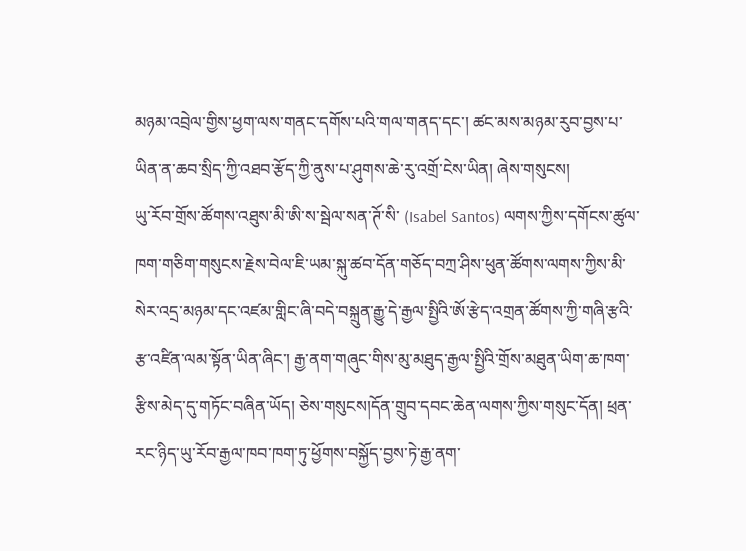མཉམ་འབྲེལ་གྱིས་ཕྱག་ལས་གནང་དགོས་པའི་གལ་གནད་དང་། ཚང་མས་མཉམ་རུབ་བྱས་པ་ཡིན་ན་ཆབ་སྲིད་ཀྱི་འཐབ་རྩོད་ཀྱི་ནུས་པ་ཤུགས་ཆེ་རུ་འགྲོ་ངེས་ཡིན། ཞེས་གསུངས།
ཡུ་རོབ་གྲོས་ཚོགས་འཐུས་མི་ཨི་ས་སྦེལ་སན་ཊོ་སི་ (Isabel Santos) ལགས་ཀྱིས་དགོངས་ཚུལ་ཁག་གཅིག་གསུངས་རྗེས་བེལ་ཇི་ཡམ་སྐུ་ཚབ་དོན་གཅོད་བཀྲ་ཤིས་ཕུན་ཚོགས་ལགས་ཀྱིས་མི་སེར་འདྲ་མཉམ་དང་འཛམ་གླིང་ཞི་བདེ་བསྐྲུན་རྒྱུ་དེ་རྒྱལ་སྤྱིའི་ཨོ་རྩེད་འགྲན་ཚོགས་ཀྱི་གཞི་རྩའི་རྩ་འཛིན་ལམ་སྟོན་ཡིན་ཞིང་། རྒྱ་ནག་གཞུང་གིས་མུ་མཐུད་རྒྱལ་སྤྱིའི་གྲོས་མཐུན་ཡིག་ཆ་ཁག་རྩིས་མེད་དུ་གཏོང་བཞིན་ཡོད། ཅེས་གསུངས།དོན་གྲུབ་དབང་ཆེན་ལགས་ཀྱིས་གསུང་དོན། ཕྲན་རང་ཉིད་ཡུ་རོབ་རྒྱལ་ཁབ་ཁག་ཏུ་ཕྱོགས་བསྐྱོད་བྱས་ཏེ་རྒྱ་ནག་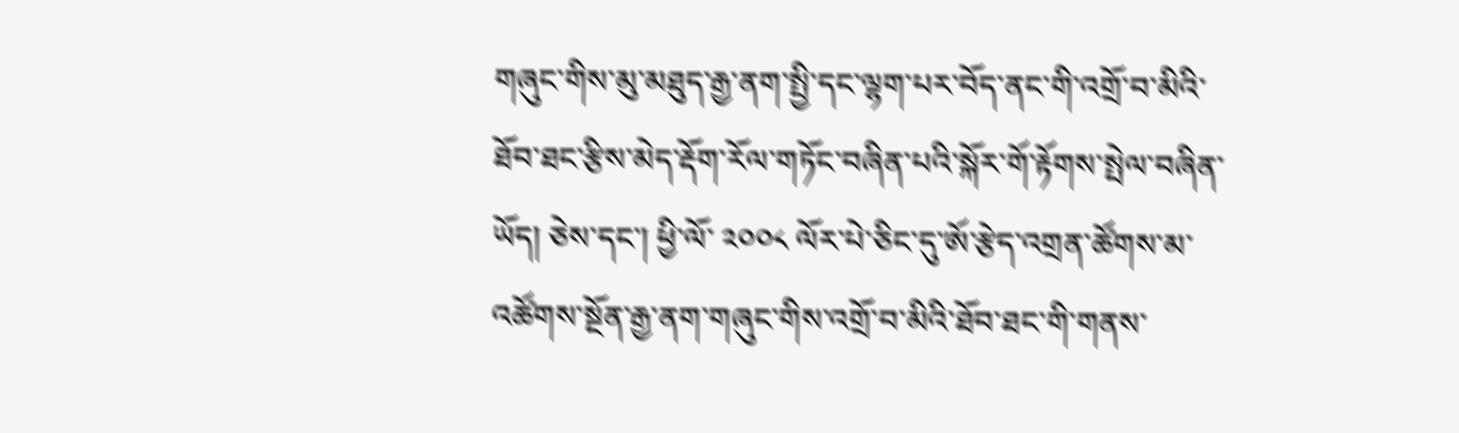གཞུང་གིས་མུ་མཐུད་རྒྱ་ནག་སྤྱི་དང་ལྷག་པར་བོད་ནང་གི་འགྲོ་བ་མིའི་ཐོབ་ཐང་རྩིས་མེད་རྡོག་རོལ་གཏོང་བཞིན་པའི་སྐོར་གོ་རྟོགས་སྤེལ་བཞིན་ཡོད། ཅེས་དང་། ཕྱི་ལོ་ ༢༠༠༨ ལོར་པེ་ཅིང་དུ་ཨོ་རྩེད་འགྲན་ཚོགས་མ་འཚོགས་སྔོན་རྒྱ་ནག་གཞུང་གིས་འགྲོ་བ་མིའི་ཐོབ་ཐང་གི་གནས་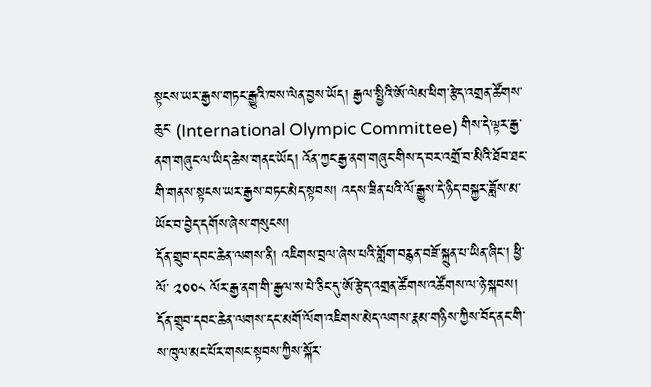སྟངས་ཡར་རྒྱས་གཏང་རྒྱུའི་ཁས་ལེན་བྱས་ཡོད། རྒྱལ་སྤྱིའི་ཨོ་ལེམ་ཕིག་རྩེད་འགྲན་ཚོགས་ཆུང་ (International Olympic Committee) གིས་དེ་ལྟར་རྒྱ་ནག་གཞུང་ལ་ཡིད་ཆེས་གནང་ཡོད། འོན་ཀྱང་རྒྱ་ནག་གཞུང་གིས་ད་བར་འགྲོ་བ་མིའི་ཐོབ་ཐང་གི་གནས་སྟངས་ཡར་རྒྱས་བཏང་མེད་སྟབས། འདས་ཟིན་པའི་ལོ་རྒྱུས་དེ་ཉིད་བསྐྱར་ཟློས་མ་ཡོང་བ་བྱེད་དགོས་ཞེས་གསུངས།
དོན་གྲུབ་དབང་ཆེན་ལགས་ནི། འཇིགས་བྲལ་ཞེས་པའི་གློག་བརྙན་བཟོ་སྐྲུན་པ་ཡིན་ཞིང་། ཕྱི་ལོ་ ༢༠༠༨ ལོར་རྒྱ་ནག་གི་རྒྱལ་ས་པེ་ཅིང་དུ་ཨོ་རྩེད་འགྲན་ཚོགས་འཚོགས་ལ་ཉེ་སྐབས། དོན་གྲུབ་དབང་ཆེན་ལགས་དང་མགོ་ལོག་འཇིགས་མེད་ལགས་རྣམ་གཉིས་ཀྱིས་བོད་ནང་གི་ས་ཁུལ་མང་པོར་གསང་སྟབས་ཀྱིས་སྐོར་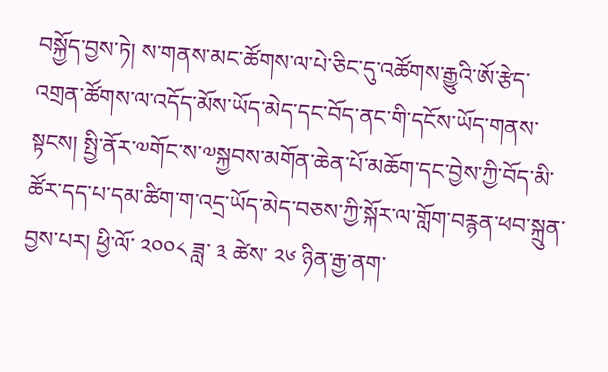བསྐྱོད་བྱས་ཏེ། ས་གནས་མང་ཚོགས་ལ་པེ་ཅིང་དུ་འཚོགས་རྒྱུའི་ཨོ་རྩེད་འགྲན་ཚོགས་ལ་འདོད་མོས་ཡོད་མེད་དང་བོད་ནང་གི་དངོས་ཡོད་གནས་སྟངས། སྤྱི་ནོར་༧གོང་ས་༧སྐྱབས་མགོན་ཆེན་པོ་མཆོག་དང་བྱེས་ཀྱི་བོད་མི་ཚོར་དད་པ་དམ་ཚིག་ག་འདྲ་ཡོད་མེད་བཅས་ཀྱི་སྐོར་ལ་གློག་བརྙན་ཕབ་སྐྲུན་བྱས་པར། ཕྱི་ལོ་ ༢༠༠༨ ཟླ་ ༣ ཚེས་ ༢༦ ཉིན་རྒྱ་ནག་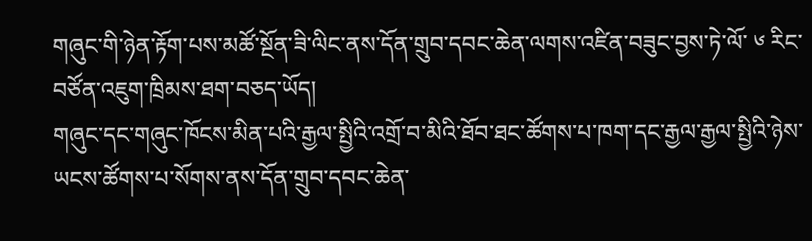གཞུང་གི་ཉེན་རྟོག་པས་མཚོ་སྔོན་ཟི་ལིང་ནས་དོན་གྲུབ་དབང་ཆེན་ལགས་འཛིན་བཟུང་བྱས་ཏེ་ལོ་ ༦ རིང་བཙོན་འཇུག་ཁྲིམས་ཐག་བཅད་ཡོད།
གཞུང་དང་གཞུང་ཁོངས་མིན་པའི་རྒྱལ་སྤྱིའི་འགྲོ་བ་མིའི་ཐོབ་ཐང་ཚོགས་པ་ཁག་དང་རྒྱལ་རྒྱལ་སྤྱིའི་ཉེས་ཡངས་ཚོགས་པ་སོགས་ནས་དོན་གྲུབ་དབང་ཆེན་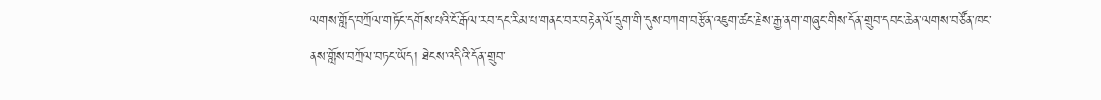ལགས་གློད་བཀྲོལ་གཏོང་དགོས་པའི་ངོ་རྒོལ་རབ་དང་རིམ་པ་གནང་བར་བརྟེན་ལོ་དྲུག་གི་དུས་བཀག་བརྩོན་འཇུག་ཚང་རྗེས་རྒྱ་ནག་གཞུང་གིས་དོན་གྲུབ་དབང་ཆེན་ལགས་བཙོན་ཁང་ནས་གློས་བཀྲོལ་བཏང་ཡོད། ཐེངས་འདིའི་དོན་གྲུབ་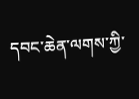དབང་ཆེན་ལགས་ཀྱི་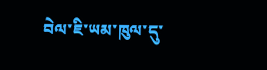བེལ་ཇི་ཡམ་ཁུལ་དུ་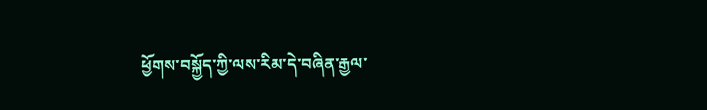ཕྱོགས་བསྐྱོད་ཀྱི་ལས་རིམ་དེ་བཞིན་རྒྱལ་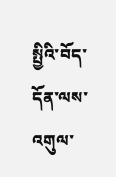སྤྱིའི་བོད་དོན་ལས་འགུལ་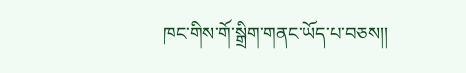ཁང་གིས་གོ་སྒྲིག་གནང་ཡོད་པ་བཅས།།